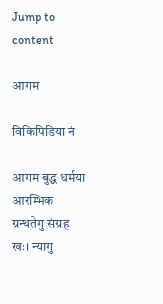Jump to content

आगम

विकिपिडिया नं

आगम बुद्ध धर्मया आरम्भिक ग्रन्थतेगु संग्रह खः। न्यागु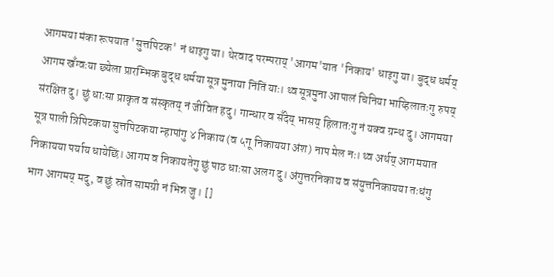आगमया मंका रूपयात 'सुत्तपिटक' नं धाइगु या। थेरवाद परम्पराय् 'आगम'यात 'निकाय' धाइगु या। बुद्ध धर्मय् आगम खँग्वःया छ्येला प्रारम्भिक बुद्ध धर्मया सूत्र मुनाया निंतिं याः। थ्व सूत्रमुना आपालं चिनिया भाय्हिलातःगु रुपय् संरक्षित दु। छुं धाःसा प्राकृत व संस्कृतय् नं जीवित हदु। गान्धार व सँदेय् भासय् हिलातःगु नं यक्व ग्रन्थ दु। आगमया सूत्र पाली त्रिपिटकया सुत्तपिटकया न्हापांगु ४ निकाय (व ५गू निकायया अंश) नाप मेल नः। थ्व अर्थय् आगमयात निकायया पर्याय धायेछिं। आगम व निकायतेगु छुं पाठ धाःसा अलग दु। अंगुत्तरनिकाय व संयुत्तनिकायया तःधंगु भाग आगमय् मदु, व छुं स्रोत सामग्री नं भिन्न जु। []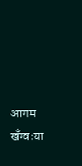आगम खँग्वःया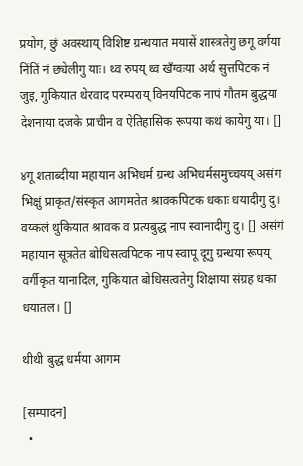प्रयोग, छुं अवस्थाय् विशिष्ट ग्रन्थयात मयासें शास्त्रतेगु छगू वर्गया निंतिं नं छ्येलीगु याः। थ्व रुपय् थ्व खँग्वःया अर्थ सुत्तपिटक नं जुइ, गुकियात थेरवाद परम्पराय् विनयपिटक नापं गौतम बुद्धया देशनाया दजके प्राचीन व ऐतिहासिक रूपया कथं कायेगु या। []

४गू शताब्दीया महायान अभिधर्म ग्रन्थ अभिधर्मसमुच्चयय् असंग भिक्षुं प्राकृत/संस्कृत आगमतेत श्रावकपिटक धकाः धयादीगु दु। वय्कलं थुकियात श्रावक व प्रत्यबुद्ध नाप स्वानादीगु दु। [] असंगं महायान सूत्रतेत बोधिसत्वपिटक नाप स्वापू दूगु ग्रन्थया रूपय् वर्गीकृत यानादिल, गुकियात बोधिसत्वतेगु शिक्षाया संग्रह धका धयातल। []

थीथी बुद्ध धर्मया आगम

[सम्पादन]
  •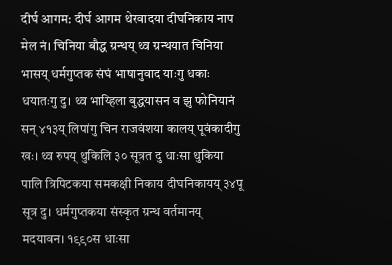दीर्घ आगम: दीर्घ आगम थेरवादया दीघनिकाय नाप मेल नं। चिनिया बौद्ध ग्रन्थय् थ्व ग्रन्थयात चिनिया भासय् धर्मगुप्तक संघं भाषानुवाद याःगु धकाः धयातःगु दु। थ्व भाय्हिला बुद्धयासन व झु फोनियानं सन् ४१३य् लिपांगु चिन राजवंशया कालय् पूवंकादीगु खः। थ्व रुपय् थुकिलि ३० सूत्रत दु धाःसा थुकिया पालि त्रिपिटकया समकक्षी निकाय दीघनिकायय् ३४पू सूत्र दु। धर्मगुप्तकया संस्कृत ग्रन्थ वर्तमानय् मदयावन। १९९०स धाःसा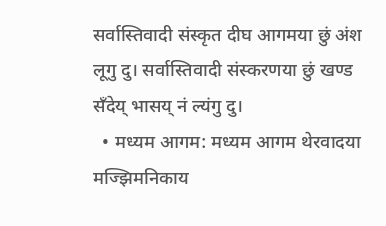सर्वास्तिवादी संस्कृत दीघ आगमया छुं अंश लूगु दु। सर्वास्तिवादी संस्करणया छुं खण्ड सँदेय् भासय् नं ल्यंगु दु।
  • मध्यम आगम: मध्यम आगम थेरवादया मज्झिमनिकाय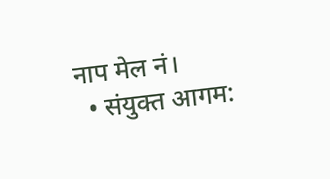नाप मेल नं।
  • संयुक्त आगम: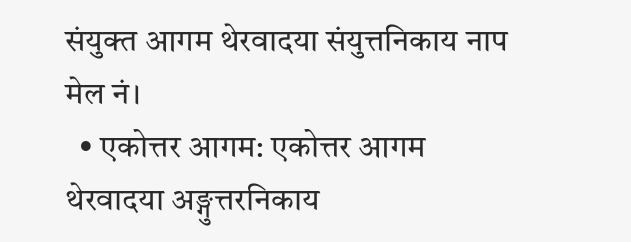संयुक्त आगम थेरवादया संयुत्तनिकाय नाप मेल नं।
  • एकोत्तर आगम: एकोत्तर आगम थेरवादया अङ्गुत्तरनिकाय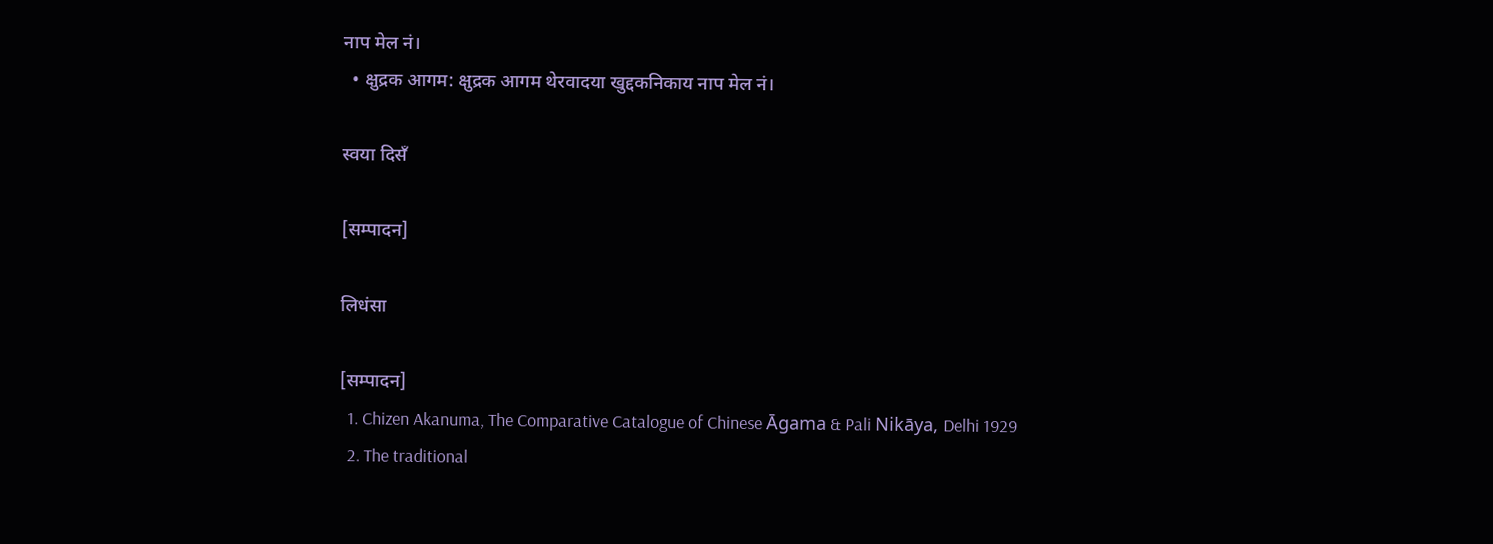नाप मेल नं।
  • क्षुद्रक आगम: क्षुद्रक आगम थेरवादया खुद्दकनिकाय नाप मेल नं।

स्वया दिसँ

[सम्पादन]

लिधंसा

[सम्पादन]
  1. Chizen Akanuma, The Comparative Catalogue of Chinese Āgama & Pali Nikāya, Delhi 1929
  2. The traditional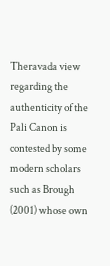Theravada view regarding the authenticity of the Pali Canon is contested by some modern scholars such as Brough (2001) whose own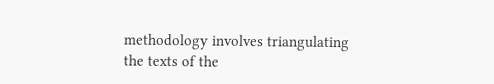methodology involves triangulating the texts of the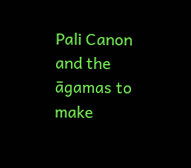Pali Canon and the āgamas to make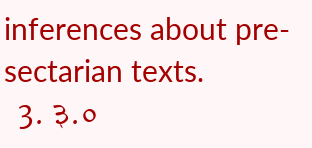inferences about pre-sectarian texts.
  3. ३.०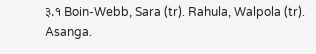३.१ Boin-Webb, Sara (tr). Rahula, Walpola (tr). Asanga.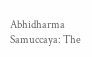Abhidharma Samuccaya: The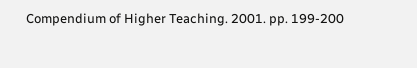Compendium of Higher Teaching. 2001. pp. 199-200